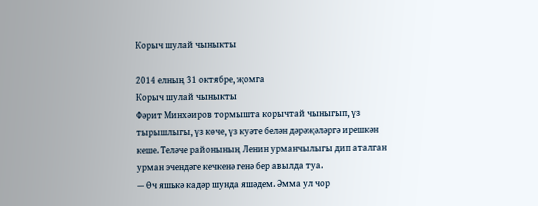Корыч шулай чыныкты

2014 елның 31 октябре, җомга
Корыч шулай чыныкты
Фәрит Минхәиров тормышта корычтай чыныгып, үз тырышлыгы, үз көче, үз куәте белән дәрәҗәләргә ирешкән кеше. Теләче районының Ленин урманчылыгы дип аталган урман эчендәге кечкенә генә бер авылда туа.
— Өч яшькә кадәр шунда яшәдем. Әмма ул чор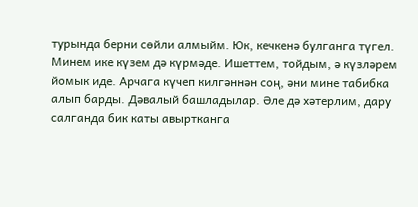турында берни сөйли алмыйм. Юк, кечкенә булганга түгел. Минем ике күзем дә күрмәде. Ишеттем, тойдым, ә күзләрем йомык иде. Арчага күчеп килгәннән соң, әни мине табибка алып барды. Дәвалый башладылар. Әле дә хәтерлим, дару салганда бик каты авыртканга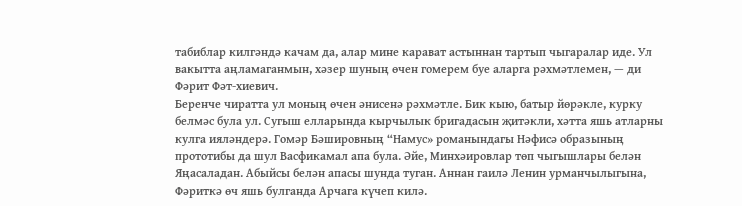табиблар килгәндә качам да, алар мине карават астыннан тартып чыгаралар иде. Ул вакытта аңламаганмын, хәзер шуның өчен гомерем буе аларга рәхмәтлемен, — ди Фәрит Фәт-хиевич.
Беренче чиратта ул моның өчен әнисенә рәхмәтле. Бик кыю, батыр йөрәкле, курку белмәс була ул. Сугыш елларында кырчылык бригадасын җитәкли, хәтта яшь атларны кулга ияләндерә. Гомәр Бәшировның “Намус» романындагы Нәфисә образының прототибы да шул Васфикамал апа була. Әйе, Минхәировлар төп чыгышлары белән Яңасаладан. Абыйсы белән апасы шунда туган. Аннан гаилә Ленин урманчылыгына, Фәриткә өч яшь булганда Арчага күчеп килә.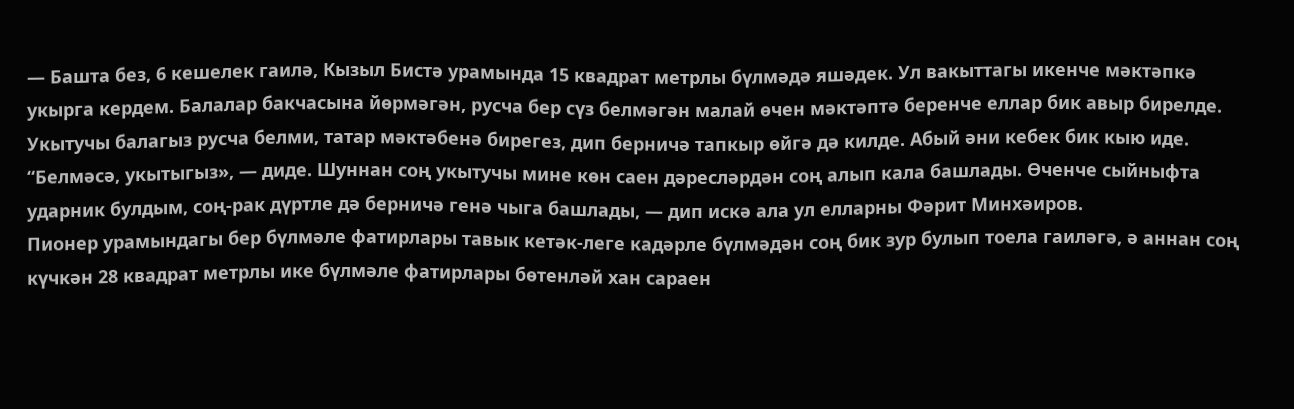— Башта без, 6 кешелек гаилә, Кызыл Бистә урамында 15 квадрат метрлы бүлмәдә яшәдек. Ул вакыттагы икенче мәктәпкә укырга кердем. Балалар бакчасына йөрмәгән, русча бер сүз белмәгән малай өчен мәктәптә беренче еллар бик авыр бирелде. Укытучы балагыз русча белми, татар мәктәбенә бирегез, дип берничә тапкыр өйгә дә килде. Абый әни кебек бик кыю иде. “Белмәсә, укытыгыз», — диде. Шуннан соң укытучы мине көн саен дәресләрдән соң алып кала башлады. Өченче сыйныфта ударник булдым, соң-рак дүртле дә берничә генә чыга башлады, — дип искә ала ул елларны Фәрит Минхәиров.
Пионер урамындагы бер бүлмәле фатирлары тавык кетәк-леге кадәрле бүлмәдән соң бик зур булып тоела гаиләгә, ә аннан соң күчкән 28 квадрат метрлы ике бүлмәле фатирлары бөтенләй хан сараен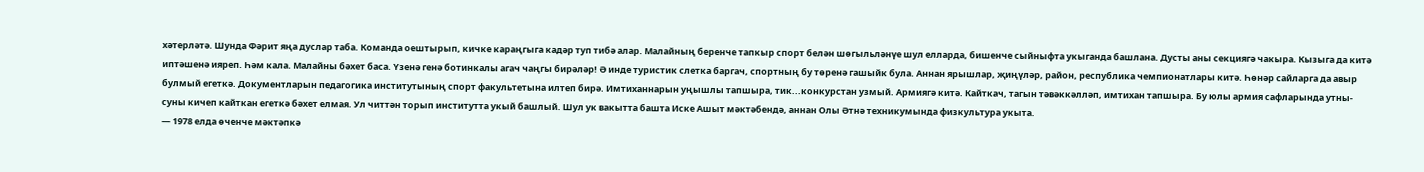хәтерләтә. Шунда Фәрит яңа дуслар таба. Команда оештырып, кичке караңгыга кадәр туп тибә алар. Малайның беренче тапкыр спорт белән шөгыльләнүе шул елларда, бишенче сыйныфта укыганда башлана. Дусты аны секциягә чакыра. Кызыга да китә иптәшенә ияреп. Һәм кала. Малайны бәхет баса. Үзенә генә ботинкалы агач чаңгы бирәләр! Ә инде туристик слетка баргач, спортның бу төренә гашыйк була. Аннан ярышлар, җиңүләр, район, республика чемпионатлары китә. Һөнәр сайларга да авыр булмый егеткә. Документларын педагогика институтының спорт факультетына илтеп бирә. Имтиханнарын уңышлы тапшыра, тик...конкурстан узмый. Армиягә китә. Кайткач, тагын тәвәккәлләп, имтихан тапшыра. Бу юлы армия сафларында утны-суны кичеп кайткан егеткә бәхет елмая. Ул читтән торып институтта укый башлый. Шул ук вакытта башта Иске Ашыт мәктәбендә, аннан Олы Әтнә техникумында физкультура укыта.
— 1978 елда өченче мәктәпкә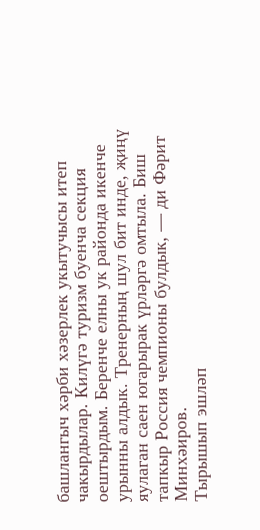башлангыч хәрби хәзерлек укытучысы итеп чакырдылар. Килүгә туризм буенча секция оештырдым. Беренче елны ук районда икенче урынны алдык. Тренерның шул бит инде, җиңү яулаган саен югарырак үрләргә омтыла. Биш тапкыр Россия чемпионы булдык, — ди Фәрит Минхәиров.
Тырышып эшләп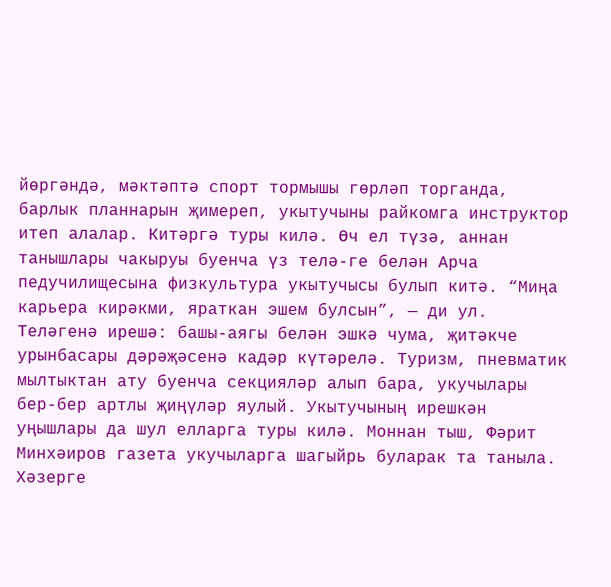йөргәндә, мәктәптә спорт тормышы гөрләп торганда, барлык планнарын җимереп, укытучыны райкомга инструктор итеп алалар. Китәргә туры килә. Өч ел түзә, аннан танышлары чакыруы буенча үз телә-ге белән Арча педучилищесына физкультура укытучысы булып китә. “Миңа карьера кирәкми, яраткан эшем булсын”, — ди ул. Теләгенә ирешә: башы-аягы белән эшкә чума, җитәкче урынбасары дәрәҗәсенә кадәр күтәрелә. Туризм, пневматик мылтыктан ату буенча секцияләр алып бара, укучылары бер-бер артлы җиңүләр яулый. Укытучының ирешкән уңышлары да шул елларга туры килә. Моннан тыш, Фәрит Минхәиров газета укучыларга шагыйрь буларак та таныла. Хәзерге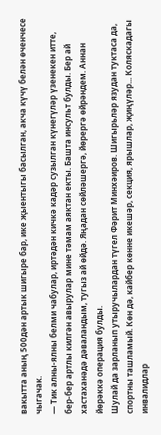вакытта аның 500дән артык шигыре бар, ике җыентыгы басылган, акча күчү белән өченчесе чыгачак.
— Тик алны-ялны белми чабулар, иртәдән кичкә кадәр сузылган күнегүләр үзенекен итте, бер-бер артлы килгән авырулар мине тәмам аяктан екты. Башта инсульт булды. Бер ай хастаханәдә дәваландым, тугыз ай өйдә. Яңадан сөйләшергә, йөрергә өйрәндем. Аннан йөрәккә операция булды.
Шулай да зарланып утыручылардан түгел Фәрит Минхәиров. Шигырьләр язудан туктаса да, спортны ташламый. Көн дә, кайбер көнне икешәр, секция, ярышлар, җиңүләр... Коляскадагы инвалидлар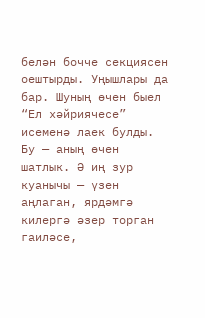белән бочче секциясен оештырды. Уңышлары да бар. Шуның өчен быел “Ел хәйриячесе” исеменә лаек булды. Бу — аның өчен шатлык. Ә иң зур куанычы — үзен аңлаган, ярдәмгә килергә әзер торган гаиләсе,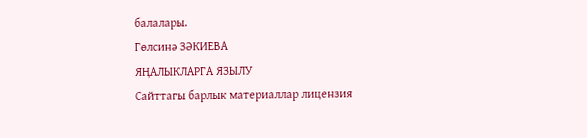балалары.
Гөлсинә ЗӘКИЕВА
ЯҢАЛЫКЛАРГА ЯЗЫЛУ
Сайттагы барлык материаллар лицензия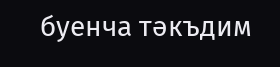буенча тәкъдим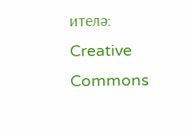ителә:
Creative Commons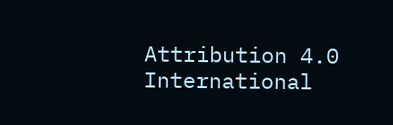Attribution 4.0 International